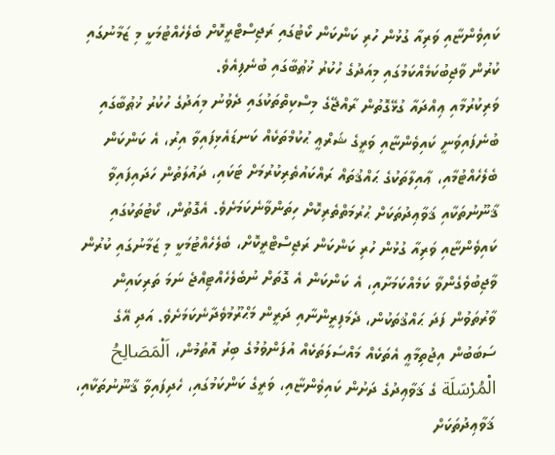ކައިވެންޏާއި ވަރިއާ ގުޅުން ހުރި ކަންކަން ކޯޓުގައި ރަޖިސްޓްރީކޮށް ބެލެހެއްޓުމަކީ މި ޒަމާނުގައި ކުރުން ވާޖިބުކަމެއްކަމުގައި މިއަދުގެ ހުކުރު ޚުޠުބާގައި ބުނެފިއެވެ.
ވަރިކުރުމާއި ޢިއްދައާ ގުޅޭގޮތުން ރާއްޖޭގެ މިސްކިތްތަކުގައި ދެވުނު މިއަދުގެ ހުކުރު ޚުޠުބާގައި ބުނެފައިވަނީ ކައިވެންޏާއި ވަރީގެ ޝަރްޢީ ޙުކުމްތަކެއް ކަނޑައެޅިފައިވާ އިރު، އެ ކަންކަން ބެލެހެއްޓުމާއި، ޢާއިލާތަކުގެ ޙައްޤުތައް ރައްކައުތެރިކުރުމަށް ޓަކައި، ދައުލަތުން ހަދައިފައިވާ ޤާނޫނުތަކާއި ޤަވާޢިދުތަކަށް ޙުރުމަތްތެރިކޮށް ހިތަންވާނެކަމަށެވެ. އެގޮތުން، ކޯޓުތަކުގައި ކައިވެންޏާއި ވަރިއާ ގުޅުން ހުރި ކަންކަން ރަޖިސްޓްރީކޮށް، ބެލެހެއްޓުމަކީ މި ޒަމާނުގައި ކުރުން ވާޖިބުވެގެންވާ ކަމެއްކަމަށާއި، އެ ކަންކަން އެ ގޮތަށް ނުބެލެހެއްޓިއްޖެ ނަމަ ތަރިކައިން ވާރުތަވުން ފަދަ ޙައްޤުތަކުން، ދެމަފިރީންނާއި ދަރީން މަޙްރޫމުވެދާނެކަމަށެވެ. އަދި އޭގެ ސަބަބުން އިޖުތިމާޢީ އެތަކެއް މައްސަލަތަކެއް އުފަންވުމުގެ ބިރު އޮތުމުން، اَلْمَصَالِحُ الْمُرْسَلَة ގެ ޤަވާޢިދުގެ ދަށުން ކައިވެންޏާއި، ވަރީގެ ކަންކަމުގައި، ހެދިފައިވާ ޤާނޫނުތަކާއި، ޤަވާޢިދުތަކަށް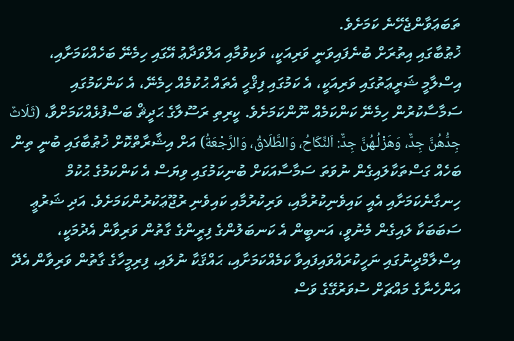ތަބަޢަވާންޖެހޭނެ ކަމަށެވެ.
ޚުޠުބާގައި އިތުރަށް ބުނެފައިވަނީ ވަރިއަކީ، ވަކިވުމާއި އަލްވަދާޢު އޭގައި ހިމެނޭ ބަހެއްކަމަށާއި، އިސްލާމީ ޝަރީޢަތުގައި ވަރިއަކީ، އެ ކަމުގައި ފިޤްހީ އެތައް ޙުކުމެއް ހިމެނޭ، އެ ކަންކަމުގައި ސަމާސާކުރުން ހިމެނޭ ކަންކަމެއް ނޫންކަމަށެވެ. ކީރިތި ރަސޫލާގެ ޙަދީޘް ބަސްފުޅެއްކަމަށްވާ، (ثَلَاثٌ جِدُّهُنَّ جِدٌّ، وَهَزْلُـهُنَّ جِدٌّ: اَلنِّكَاحُ، وَالطَّلَاقُ، وَالرَّجْعَةُ) އަށް އިޝާރާތްކޮށް ޚުޠުބާގައި ބުނީ ތިން ބަހެއް ގަސްތަކާލައިގެން ނުވަތަ ސަމާސާއަކަށް ބުނިކަމުގައި ވިޔަސް އެ ކަންކަމުގެ ޙުކުމް ހިނގާނެކަމަށާއި އެއީ ކައިވެނިކުރުމާއި، ވަރިކުރުމާއި ކައިވެނި ރުޖޫޢަކުރުންކަމަށެވެ. އަދި ޝަރުޢީ ސަބަބަކާ ލައިގެން މެނުވީ، އަނބީން އެ ކަނބަލުންގެ ފިރީންގެ ގާތުން ވަރިވާން އެދުމަކީ، އިސްލާމްދީނުގައި ނަހީކުރައްވައިފައިވާ ކަމެއްކަމަށާއި، ޙައްޤަކާ ނުލައި، ފިރިމީހާގެ ގާތުން ވަރިވާން އެދޭ އަންހެނާގެ މައްޗަށް ސުވަރުގޭގެ ވަސް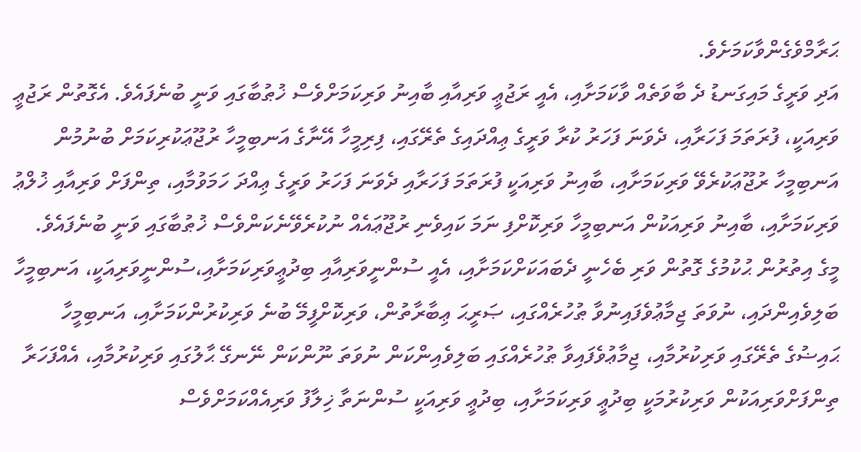ޙަރާމްވެގެންވާކަމަށެވެ.
އަދި ވަރީގެ މައިގަނޑު ދެ ބާވަތެއް ވާކަމަށާއި، އެއީ ރަޖުޢީ ވަރިއާއި ބާއިނު ވަރިކަމަށްވެސް ޚުޠުބާގައި ވަނީ ބުނެފައެވެ. އެގޮތުން ރަޖުޢީ ވަރިއަކީ، ފުރަތަމަ ފަހަރާއި، ދެވަނަ ފަހަރު ކުރާ ވަރީގެ ޢިއްދައިގެ ތެރޭގައި، ފިރިމީހާ އޭނާގެ އަނބިމީހާ ރުޖޫޢަކުރިކަމަށް ބުނުމުން އަނބިމީހާ ރުޖޫޢަކުރެވޭ ވަރިކަމަށާއި، ބާއިނު ވަރިއަކީ ފުރަތަމަ ފަހަރާއި ދެވަނަ ފަހަރު ވަރީގެ ޢިއްދަ ހަމަވުމާއި، ތިންފަށް ވަރިއާއި ޚުލްޢު ވަރިކަމަށާއި، ބާއިނު ވަރިއަކުން އަނބިމީހާ ވަރިކޮށްފި ނަމަ ކައިވެނި ރުޖޫޢައެއް ނުކުރެވޭނެކަންވެސް ޚުޠުބާގައި ވަނީ ބުނެފައެވެ.
މީގެ އިތުރުން ޙުކުމުގެ ގޮތުން ވަރި ބެހެނީ ދެބައަކަށްކަމަށާއި، އެއީ ސުންނީވަރިއާއި ބިދުޢީވަރިކަމަށާއި،ސުންނީވަރިއަކީ، އަނބިމީހާ ބަލިވެއިންދައި، ނުވަތަ ޖިމާޢުވެފައިނުވާ ޠުހުރެއްގައި، ޞަރީޙަ ޢިބާރާތުން، ވަރިކޮށްފީމޭ ބުނެ ވަރިކުރުންކަމަށާއި، އަނބިމީހާ ޙައިޟުގެ ތެރޭގައި ވަރިކުރުމާއި، ޖިމާޢުވެފައިވާ ޠުހުރެއްގައި ބަލިވެއިންކަން ނުވަތަ ނޫންކަން ނޭނގޭ ޙާލުގައި ވަރިކުރުމާއި، އެއްފަހަރާ ތިންފަށްވަރިއަކުން ވަރިކުރުމަކީ ބިދުޢީ ވަރިކަމަށާއި، ބިދުޢީ ވަރިއަކީ ސުންނަތާ ޚިލާފު ވަރިއެއްކަމަށްވެސް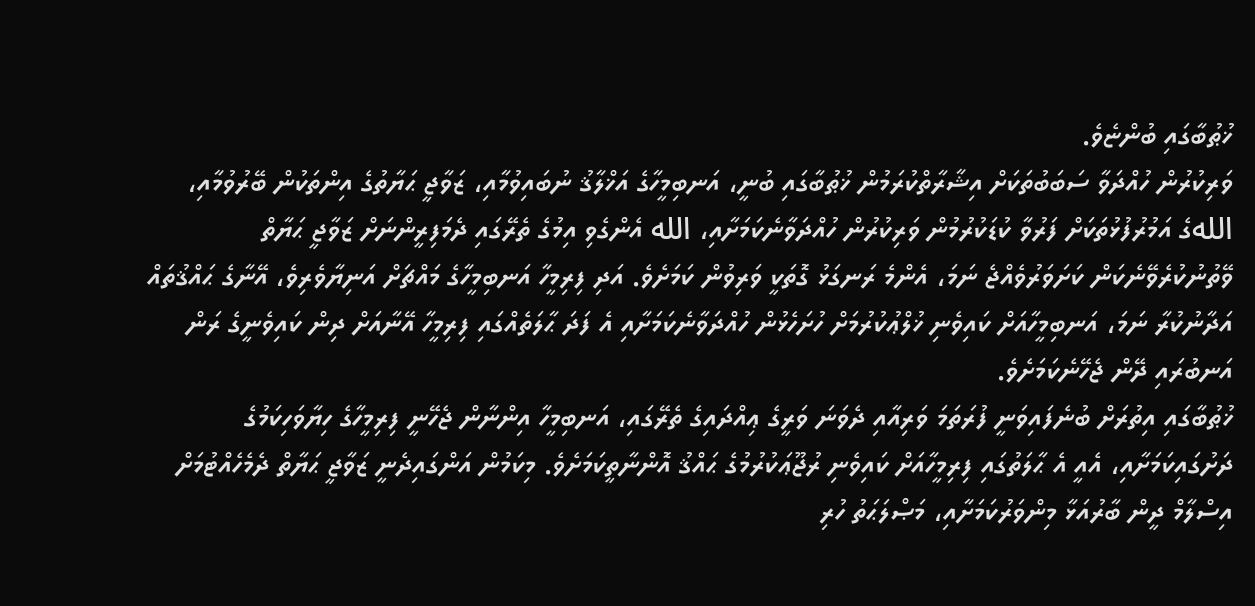ޚުޠުބާގައި ބުންޏެވެ.
ވަރިކުރުން ހުއްދަވާ ސަބަބުތަކަށް އިޝާރާތްކުރަމުން ޚުޠުބާގައި ބުނީ، އަނބިމީހާގެ އަޚްލާޤު ނުބައިވުމާއި، ޒަވާޖީ ޙަޔާތުގެ އިންތަކުން ބޭރުވުމާއި، اللهގެ އަމުރުފުޅުތަކަށް ފަރުވާ ކުޑަކުރުމުން ވަރިކުރުން ހުއްދަވާނެކަމަށާއި، الله އެންގެވި އިމުގެ ތެރޭގައި ދެމަފިރީންނަށް ޒަވާޖީ ޙަޔާތް ވޭތުނުކުރެވޭނެކަން ކަށަވަރުވެއްޖެ ނަމަ، އެންމެ ރަނގަޅު ގޮތަކީ ވަރިވުން ކަމަށެވެ. އަދި ފިރިމީހާ އަނބިމީހާގެ މައްޗަށް އަނިޔާވެރިވެ، އޭނާގެ ޙައްޤުތައް އަދާނުކުރާ ނަމަ، އަނބިމީހާއަށް ކައިވެނި ޚުލްޢުކުރުމަށް ހުށަހެޅުން ހުއްދަވާނެކަމަށާއި އެ ފަދަ ޙާލަތެއްގައި ފިރިމީހާ އޭނާއަށް ދިން ކައިވެނީގެ ރަން އަނބުރައި ދޭން ޖެހޭނެކަމަށެވެ.
ޚުޠުބާގައި އިތުރަށް ބުނެފައިވަނީ ފުރަތަމަ ވަރިއާއި ދެވަނަ ވަރީގެ ޢިއްދައިގެ ތެރޭގައި، އަނބިމީހާ އިންނާން ޖެހޭނީ ފިރިމީހާގެ ހިޔާވަހިކަމުގެ ދަށުގައިކަމަށާއި، އެއީ އެ ޙާލަތުގައި ފިރިމީހާއަށް ކައިވެނި ރުޖޫޢަކުރުމުގެ ޙައްޤު އޮންނާތީކަމަށެވެ. މިކަމުން އަންގައިދެނީ ޒަވާޖީ ޙަޔާތް ދެމެހެއްޓުމަށް އިސްލާމް ދީން ބާރުއަޅާ މިންވަރުކަމަށާއި، މަޞްލަޙަތު ހުރި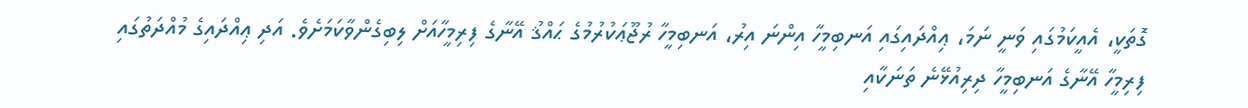ގޮތަކީ، އެއީކަމުގައި ވަނީ ނަމަ، ޢިއްދައިގައި އަނބިމީހާ އިންނަ އިރު، އަނބިމީހާ ރުޖޫޢަކުރުމުގެ ޙައްޤު އޭނާގެ ފިރިމީހާއަށް ލިބިގެންވާކަމަށެވެ. އަދި ޢިއްދައިގެ މުއްދަތުގައި ފިރިމީހާ އޭނާގެ އަނބިމީހާ ދިރިއުޅޭނެ ތަނަކާއި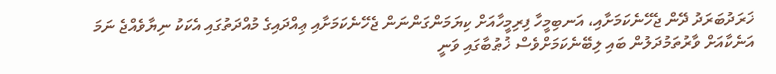ޚަރަދުބަރަދު ދޭން ޖެހޭނެކަމަށާއި، އަނބިމީހާ ފިރިމީހާއަށް ކިޔަމަންގަންނަން ޖެހޭނެކަމަށާއި ޢިއްދައިގެ މުއްދަތުގައި އެކަކު ނިޔާވެއްޖެ ނަމަ އަނެކާއަށް ވާރުތަމުދަލުން ބައި ލިބޭނެކަމަށްވެސް ޚުޠުބާގައި ވަނީ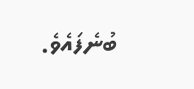ބުނެފައެވެ.